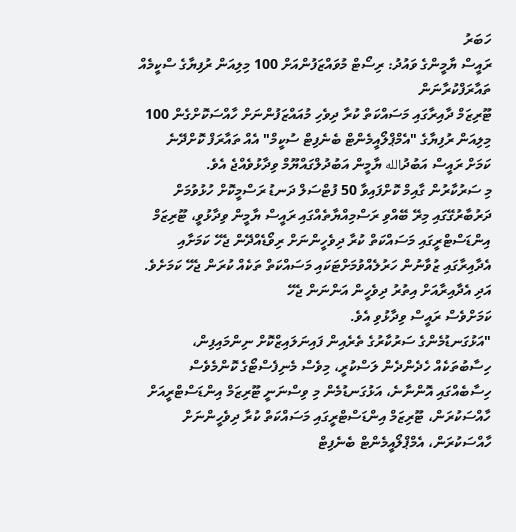ހަބަރު
ރައީސް ޔާމީންގެ ވައުދު: ރިސޯޓް މުވައްޒަފުންއަށް 100 މިލިއަން ރުފިޔާގެ ސްކީމެއް ތައާރަފްކުރާނަން
ޓޫރިޒަމް ދާއިރާގައި މަސައްކަތް ކުރާ ދިވެހި މުއައްޒަފުންނަށް ހާއްސަކޮށްގެން 100 މިލިއަން ރުފިޔާގެ "އެމްޕްލޯއީމެންޓް ބެނެފިޓް ސުކީމް" އެއް ތައާރަފް ކޮށްދޭނެ ކަމަށް ރައީސް އަބުދުالله ޔާމީން އަބުދުލްގައްޔޫމް ވިދާޅުވެއްޖެ އެވެ.
މި ސަރުކާރުން ގާއިމް ކޮށްފައިވާ 50 ފުޓްސަލް ދަނޑު ރަސްމީކޮށް ހުޅުވުމަށް ދަރުބާރުގޭގައި މިރޭ ބޭއްވި ރަސްމިއްޔާތެއްގައި ރައީސް ޔާމީން ވިދާޅުވީ، ޓޫރިޒަމް އިންޑަސްޓްރީގައި މަސައްކަތް ކުރާ ދިވެހީންނަށް ރިވޯޑެއްދޭން ޖެހޭ ކަމަށާއި އެދާއިރާގައި ޒުވާނުން ހަރުލެއްވުމަށްޓަކައި މަސައްކަތް ތަކެއް ކުރަން ޖެހޭ ކަމަށެވެ. އަދި އެދާއިރާއަށް އިތުރު ދިވެހީން އަންނަން ޖެހޭ
ކަމަށްވެސް ރައީސް ވިދާޅުވި އެވެ.
"އަޅުގަނޑުމެންގެ ސަރުކާރުގެ ތެރެއިން ފައިނަލައިޒްކޮށް ނިންމައިފިން، ހިސާބުތަކެއް ހެދެންދެން ލަސްކުރީ، މިވެސް މެނިފެސްޓޯގެ ކޮންމެވެސް ހިސާބެއްގައި އޮންނާނެ، އަޅުގަނޑުމެން މި ވިސްނަނީ ޓޫރިޒަމް އިންޑަސްޓްރީއަށް ހާއްސަކުރަން، ޓޫރިޒަމް އިންޑަސްޓްރީގައި މަސައްކަތް ކުރާ ދިވެހީންނަށް ހާއްސަކުރަން، އެމްޕްލޯއީމެންޓް ބެނެފިޓް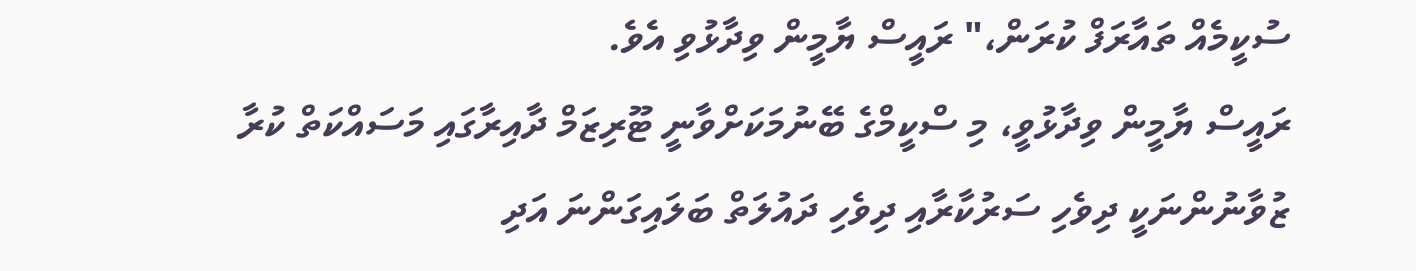ސުކީމެއް ތައާރަފް ކުރަން،" ރައީސް ޔާމީން ވިދާޅުވި އެވެ.
ރައީސް ޔާމީން ވިދާޅުވީ، މި ސްކީމްގެ ބޭނުމަކަށްވާނީ ޓޫރިޒަމް ދާއިރާގައި މަސައްކަތް ކުރާ ޒުވާނުންނަކީ ދިވެހި ސަރުކާރާއި ދިވެހި ދައުލަތް ބަލައިގަންނަ އަދި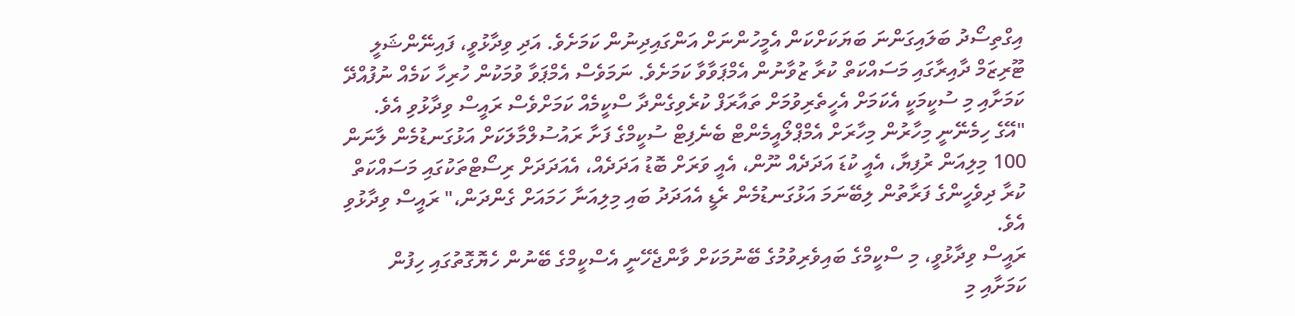އިގްތިސޯދު ބަލައިގަންނަ ބަޔަކަށްކަން އެމީހުންނަށް އަންގައިދިނުން ކަމަށެވެ. އަދި ވިދާޅުވީ، ފައިނޭންޝަލީ ޓޫރިޒަމް ދާއިރާގައި މަސައްކަތް ކުރާ ޒުވާނުން އެމްޕަވާވާ ކަމަށެވެ. ނަމަވެސް އެމްޕަވާ ވުމަކުން ހުރިހާ ކަމެއް ނުފުއްދޭ ކަމަށާއި މި ސުކީމަކީ އެކަމަށް އެހީތެރިވުމަށް ތައާރަފް ކުރެވިގެންދާ ސްކީމެއް ކަމަށްވެސް ރައީސް ވިދާޅުވި އެވެ.
"އޭގެ ހިމެނޭނީ މިހާރުން މިހާރަށް އެމްޕްލޯއީމެންޓް ބެނެފިޓް ސުކީމްގެ ފަށާ ރައުސުލްމާލަކަށް އަޅުގަނޑުމެން ލާނަން 100 މިލިއަން ރުފިޔާ، އެއީ ކުޑަ އަދަދެއް ނޫން، އެއީ ވަރަށް ބޮޑު އަދަދެއް، އެއަދަދަށް ރިސޯޓްތަކުގައި މަސައްކަތް ކުރާ ދިވެހީންގެ ފަރާތުން ލިބޭނަމަ އަޅުގަނޑުމެން ރެޑީ އެއަދަދު ބައި މިލިއަނާ ހަމައަށް ގެންދަން،" ރައީސް ވިދާޅުވި އެވެ.
ރައީސް ވިދާޅުވީ، މި ސްކީމްގެ ބައިވެރިވުމުގެ ބޭނުމަކަށް ވާންޖެހޭނީ އެސްކީމްގެ ބޭނުން ހެޔޮގޮތުގައި ހިފުން ކަމަށާއި މި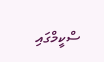ސްކީމްގައި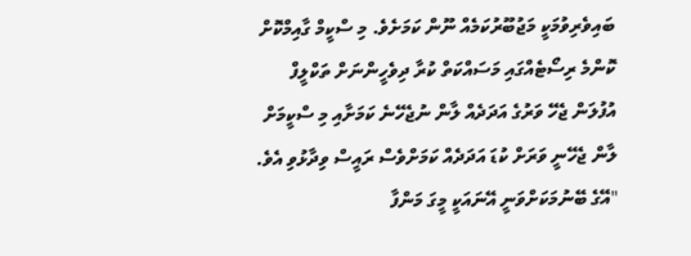ބައިވެރިވުމަކީ މަޖުބޫރުކަމެއް ނޫން ކަމަށެވެ. މި ސްކީމް ގާއިމްކޮށް ކޮންމެ ރިސޯޓެއްގައި މަސައްކަތް ކުރާ ދިވެހީންނަށް ތަކްލީފް އުފުލަން ޖެހޭ ވަރުގެ އަދަދެއް ލާން ނުޖެހޭނެ ކަމަށާއި މި ސްކީމަށް ލާން ޖެހޭނީ ވަރަށް ކުޑަ އަދަދެއް ކަމަށްވެސް ރައީސް ވިދާޅުވި އެވެ.
"އޭގެ ބޭނުމަކަށްވަނީ އޭނައަކީ މީގަ މަންފާ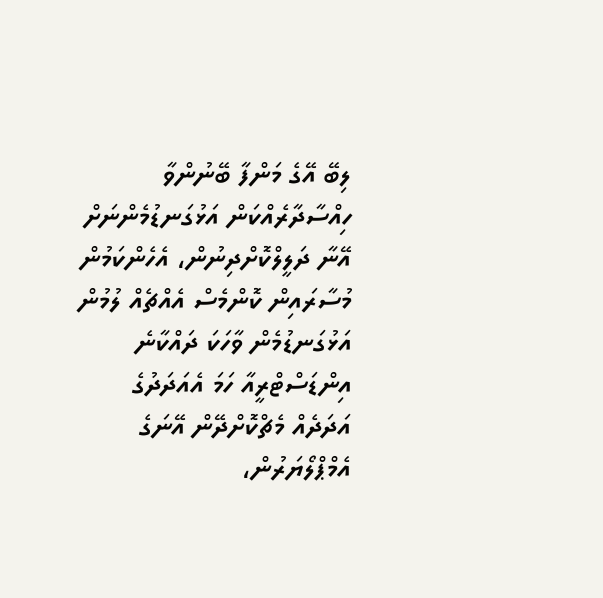ލިބޭ އޭގެ މަންފާ ބޭނުންވާ ހިއްސާދާރެއްކަން އަޅުގަނޑުމެންނަށް އޭނާ ދަލީލްކޮށްދިނުން، އެހެންކަމުން މުސާރައިން ކޮންމެސް އެއްޗެއް ލުމުން އަޅުގަނޑުމެން ވާހަކަ ދައްކާނެ އިންޑަސްޓްރީއާ ހަމަ އެއަދަދުގެ އަދަދެއް މެޗްކޮށްދޭން އޭނަގެ އެމްޕްލޯޔަރުން،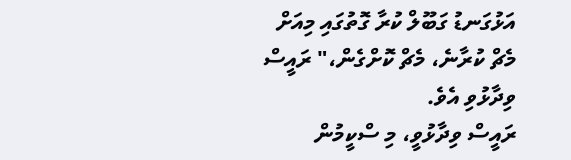އަޅުގަނޑު ގަބޫލް ކުރާ ގޮތުގައި މިއަށް މެޗް ކުރާނެ، މެޗް ކޮށްގެން،" ރައީސް ވިދާޅުވި އެވެ.
ރައީސް ވިދާޅުވީ، މި ސްކީމުން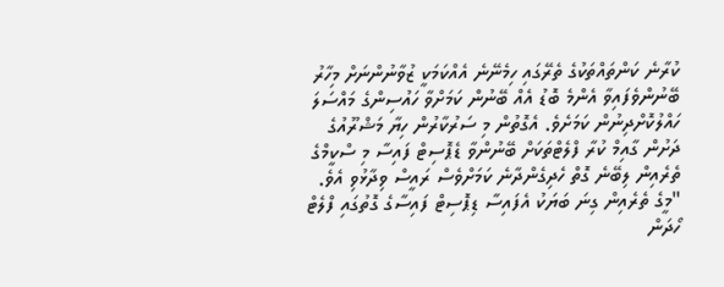ކުރާނެ ކަންތައްތަކުގެ ތެރޭގައި ހިމެނޭނެ އެއްކަމަކީ ޒުވާނުންނަށް މިހާރު ބޭނުންވެފައިވާ އެންމެ ބޮޑު އެއް ބޭނުން ކަމަށްވާ ހައުސިންގެ މައްސަލަ ހައްލުކޮށްދިނުން ކަމަށެވެ. އެގޮތުން މި ސަރުކާރުން ހިޔާ މަޝްރޫއުގެ ދަށުން ގާއިމް ކުރާ ފްލެޓްތަކަށް ބޭނުންވާ ޑެޕޮސިޓް ފައިސާ މި ސްކީމްގެ ތެރެއިން ލިބޭނެ ގޮތް ހެދިގެންދާނެ ކަމަށްވެސް ރައީސް ވިދާޅުވި އެވެ.
"މީގެ ތެރެއިން ގިނަ ބަޔަކު އެފައިސާ ޑިޕޮސިޓް ފައިސާގެ ގޮތުގައި ފްލެޓް ހޯދަން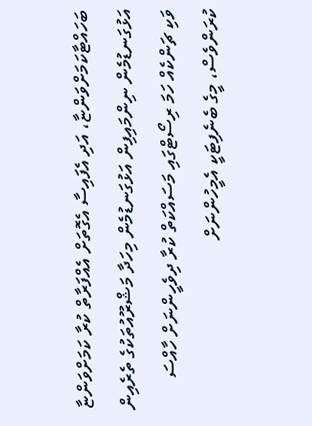ބަހައްޓާކަމަށްވަންޏާ، އަދި އެފައިސާ އެގޮތަށް އެއްފަރާތް ކުރާ ކަމަށްވަންޏާ އަޅުގަނޑުމެން ނިންމައިފިން އަޅުގަނޑުމެން މިހަދާ މަޝްރޫއުތަކުގެ ތެރެއިން ވަކި ޗަންކެއް ހަމަ ރިސޯޓްގައި މަސައްކަތް ކުރާ ދިވެހީންނަށް ހާއްސަ ކުރަންވެސް، މީގެ ބެނެފިޓަކީ އެމީހުންނަށް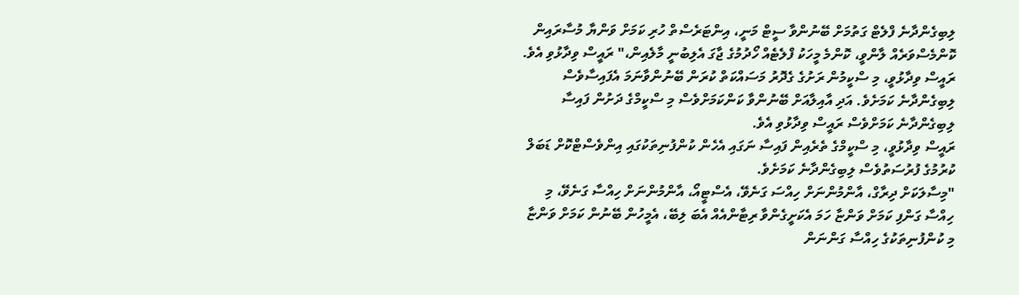ލިބިގެންދާނެ ފްލެޓް ގަތުމަށް ބޭނުންވާ ސީޓް މަނީ، އިންޓަރެސްތް ހުރި ކަމަށް ވަންޔާ މުސާރައިން ކޮންމެސްވަރެއް ލާންވީ، ކޮންމެ މީހަކު ފްލެޓެއް ހޯދުމުގެ ޖާގަ އެލިބުނީ މާލެއިން،" ރައީސް ވިދާޅުވި އެވެ.
ރައީސް ވިދާޅުވީ، މި ސްކީމުން ރަށުގެ ގެދޮރު މަސައްކަތް ކުރަން ބޭނުންވާނަމަ އެފައިސާވެސް ލިބިގެންދާނެ ކަމަށެވެ. އަދި އާއިލާއަށް ބޭނުންވާ ކަންކަމަށްވެސް މި ސްކީމްގެ ދަށުން ފައިސާ ލިބިގެންދާނެ ކަމަށްވެސް ރައީސް ވިދާޅުވި އެވެ.
ރައީސް ވިދާޅުވީ، މި ސްކީމްގެ ތެރެއިން ފައިސާ ނަގައި އެހެން ކުންފުނިތަކުގައި އިންވެސްޓްކޮށް ޑަބަލް ކުރުމުގެ ފުރުސަތުވެސް ލިބިގެންދާނެ ކަމަށެވެ.
"މިސާލަކަށް ދިރާގް، އާންމުންނަށް ހިއްސަ ގަނެވޭ، އެސްޓީއޯ، އާންމުންނަށް ހިއްސާ ގަނެވޭ، މި ހިއްސާ ގަންފި ކަމަށް ވަންޏާ ހަމަ އެކަށީގެންވާ ރިޓާންއެއް އެބަ ލިބޭ، އެމީހުން ބޭނުން ކަމަށް ވަންޏާ މި ކުންފުނިތަކުގެ ހިއްސާ ގަންނަން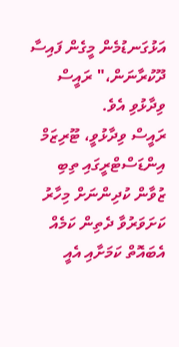އަޅުގަނޑުމެން މީގެން ފައިސާ ދޫކުރާނަން،" ރައީސް ވިދާޅުވި އެވެ.
ރައީސް ވިދާޅުވީ، ޓޫރިޒަމް އިންޑަސްޓްރީގައި ތިބި ޒުވާން ކުދިންނަށް މިހާރު ކަށަވަރުވާ ދެތިން ކަމެއް އެބައޮތް ކަމަށާއި އެއީ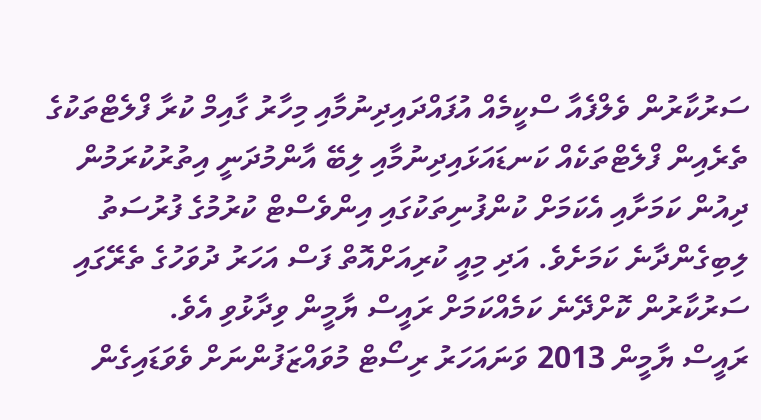ސަރުކާރުން ވެލްފެއާ ސްކީމެއް އުފައްދައިދިނުމާއި މިހާރު ގާއިމް ކުރާ ފްލެޓްތަކުގެ ތެރެއިން ފްލެޓްތަކެއް ކަނޑައަޅައިދިނުމާއި ލިބޭ އާންމުދަނީ އިތުރުކުރަމުން ދިއުން ކަމަށާއި އެކަމަށް ކުންފުނިތަކުގައި އިންވެސްޓް ކުރުމުގެ ފުރުސަތު ލިބިގެންދާނެ ކަމަށެވެ. އަދި މިއީ ކުރިއަށްއޮތް ފަސް އަހަރު ދުވަހުގެ ތެރޭގައި ސަރުކާރުން ކޮށްދޭނެ ކަމެއްކަމަށް ރައީސް ޔާމީން ވިދާޅުވި އެވެ.
ރައީސް ޔާމީން 2013 ވަނައަހަރު ރިސޯޓް މުވައްޒަފުންނަށް ވެވަޑައިގެން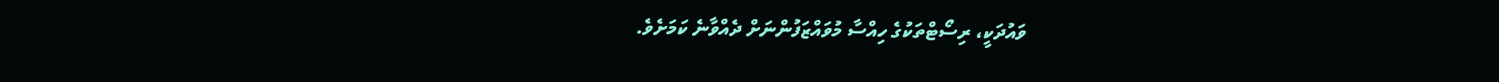ވައުދަކީ، ރިސޯޓްތަކުގެ ހިއްސާ މުވައްޒަފުންނަށް ދެއްވާނެ ކަމަށެވެ.